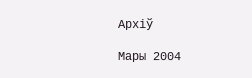Архіў

Мары 2004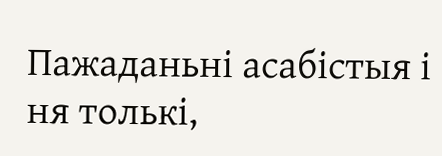Пажаданьні асабістыя і ня толькі,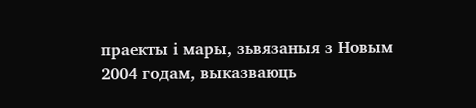праекты і мары, зьвязаныя з Новым 2004 годам, выказваюць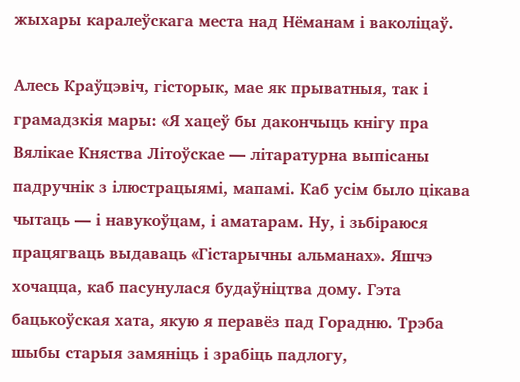жыхары каралеўскага места над Нёманам і ваколіцаў.

Алесь Краўцэвіч, гісторык, мае як прыватныя, так і грамадзкія мары: «Я хацеў бы дакончыць кнігу пра Вялікае Княства Літоўскае — літаратурна выпісаны падручнік з ілюстрацыямі, мапамі. Каб усім было цікава чытаць — і навукоўцам, і аматарам. Ну, і зьбіраюся працягваць выдаваць «Гістарычны альманах». Яшчэ хочацца, каб пасунулася будаўніцтва дому. Гэта бацькоўская хата, якую я перавёз пад Горадню. Трэба шыбы старыя замяніць і зрабіць падлогу,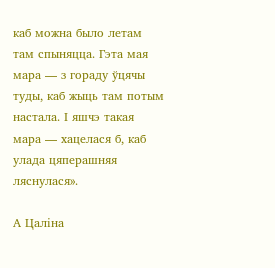каб можна было летам там спыняцца. Гэта мая мара — з гораду ўцячы туды, каб жыць там потым настала. І яшчэ такая мара — хацелася б, каб улада цяперашняя ляснулася».

А Цаліна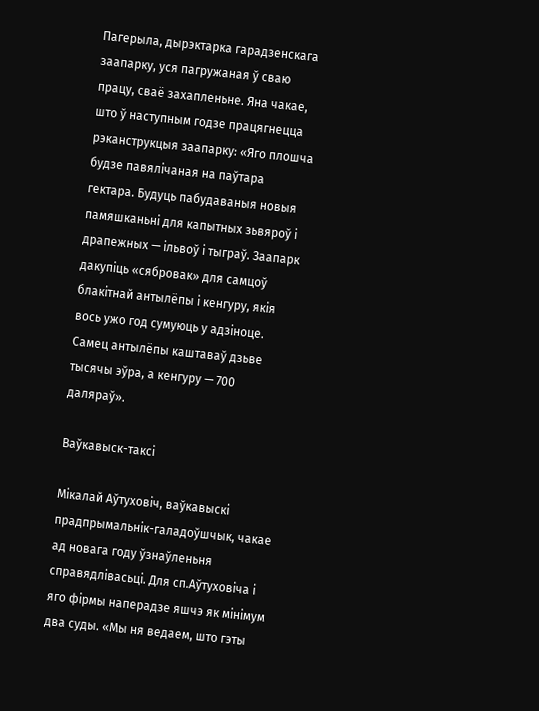Пагерыла, дырэктарка гарадзенскага заапарку, уся пагружаная ў сваю працу, сваё захапленьне. Яна чакае, што ў наступным годзе працягнецца рэканструкцыя заапарку: «Яго плошча будзе павялічаная на паўтара гектара. Будуць пабудаваныя новыя памяшканьні для капытных зьвяроў і драпежных — ільвоў і тыграў. Заапарк дакупіць «сябровак» для самцоў блакітнай антылёпы і кенгуру, якія вось ужо год сумуюць у адзіноце. Самец антылёпы каштаваў дзьве тысячы эўра, а кенгуру — 700 даляраў».

Ваўкавыск-таксі

Мікалай Аўтуховіч, ваўкавыскі прадпрымальнік-галадоўшчык, чакае ад новага году ўзнаўленьня справядлівасьці. Для сп.Аўтуховіча і яго фірмы наперадзе яшчэ як мінімум два суды. «Мы ня ведаем, што гэты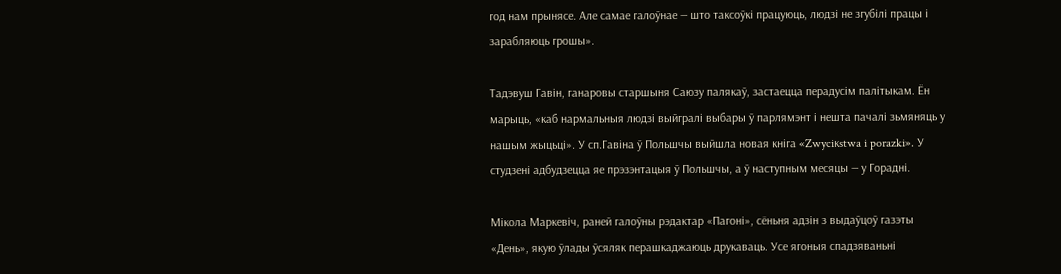год нам прынясе. Але самае галоўнае — што таксоўкі працуюць, людзі не згубілі працы і зарабляюць грошы».

Тадэвуш Гавін, ганаровы старшыня Саюзу палякаў, застаецца перадусім палітыкам. Ён марыць, «каб нармальныя людзі выйгралі выбары ў парлямэнт і нешта пачалі зьмяняць у нашым жыцьці». У сп.Гавіна ў Польшчы выйшла новая кніга «Zwyciкstwa i porazki». У студзені адбудзецца яе прэзэнтацыя ў Польшчы, а ў наступным месяцы — у Горадні.

Мікола Маркевіч, раней галоўны рэдактар «Пагоні», сёньня адзін з выдаўцоў газэты «День», якую ўлады ўсяляк перашкаджаюць друкаваць. Усе ягоныя спадзяваньні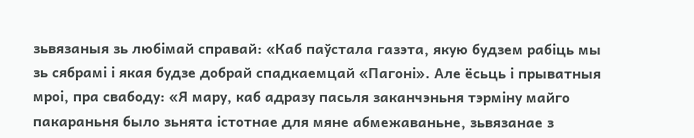зьвязаныя зь любімай справай: «Каб паўстала газэта, якую будзем рабіць мы зь сябрамі і якая будзе добрай спадкаемцай «Пагоні». Але ёсьць і прыватныя мроі, пра свабоду: «Я мару, каб адразу пасьля заканчэньня тэрміну майго пакараньня было зьнята істотнае для мяне абмежаваньне, зьвязанае з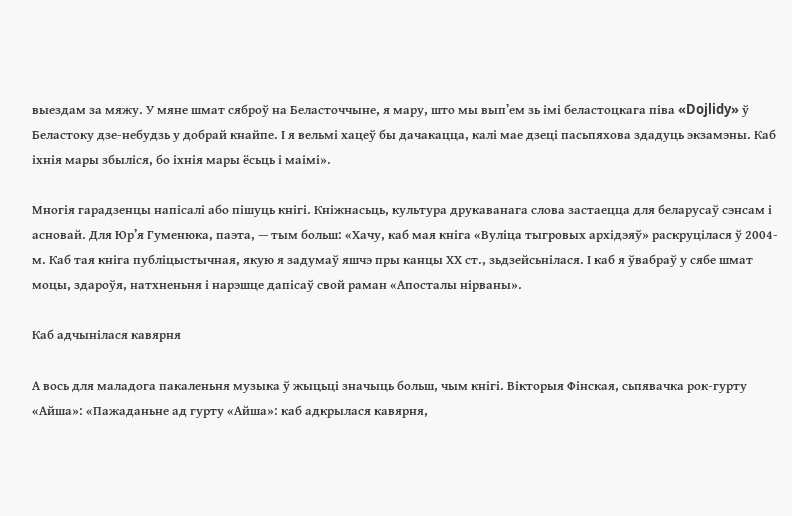выездам за мяжу. У мяне шмат сяброў на Беласточчыне, я мару, што мы вып’ем зь імі беластоцкага піва «Dojlidy» ў Беластоку дзе-небудзь у добрай кнайпе. І я вельмі хацеў бы дачакацца, калі мае дзеці пасьпяхова здадуць экзамэны. Каб іхнія мары збыліся, бо іхнія мары ёсьць і маімі».

Многія гарадзенцы напісалі або пішуць кнігі. Кніжнасьць, культура друкаванага слова застаецца для беларусаў сэнсам і асновай. Для Юр’я Гуменюка, паэта, — тым больш: «Хачу, каб мая кніга «Вуліца тыгровых архідэяў» раскруцілася ў 2004-м. Каб тая кніга публіцыстычная, якую я задумаў яшчэ пры канцы ХХ ст., зьдзейсьнілася. І каб я ўвабраў у сябе шмат моцы, здароўя, натхненьня і нарэшце дапісаў свой раман «Апосталы нірваны».

Каб адчынілася кавярня

А вось для маладога пакаленьня музыка ў жыцьці значыць больш, чым кнігі. Вікторыя Фінская, сьпявачка рок-гурту «Айша»: «Пажаданьне ад гурту «Айша»: каб адкрылася кавярня,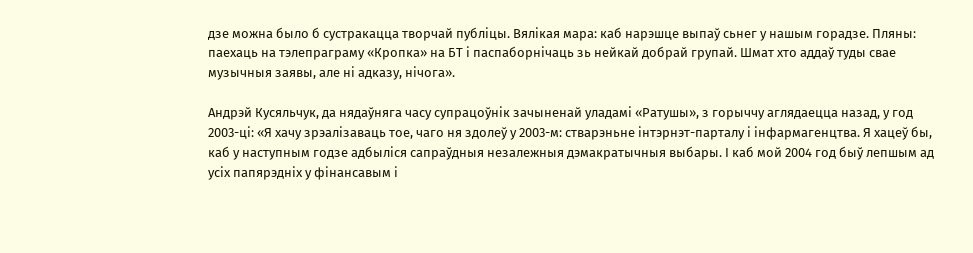дзе можна было б сустракацца творчай публіцы. Вялікая мара: каб нарэшце выпаў сьнег у нашым горадзе. Пляны: паехаць на тэлепраграму «Кропка» на БТ і паспаборнічаць зь нейкай добрай групай. Шмат хто аддаў туды свае музычныя заявы, але ні адказу, нічога».

Андрэй Кусяльчук, да нядаўняга часу супрацоўнік зачыненай уладамі «Ратушы», з горыччу аглядаецца назад, у год 2003-ці: «Я хачу зрэалізаваць тое, чаго ня здолеў у 2003-м: стварэньне інтэрнэт-парталу і інфармагенцтва. Я хацеў бы, каб у наступным годзе адбыліся сапраўдныя незалежныя дэмакратычныя выбары. І каб мой 2004 год быў лепшым ад усіх папярэдніх у фінансавым і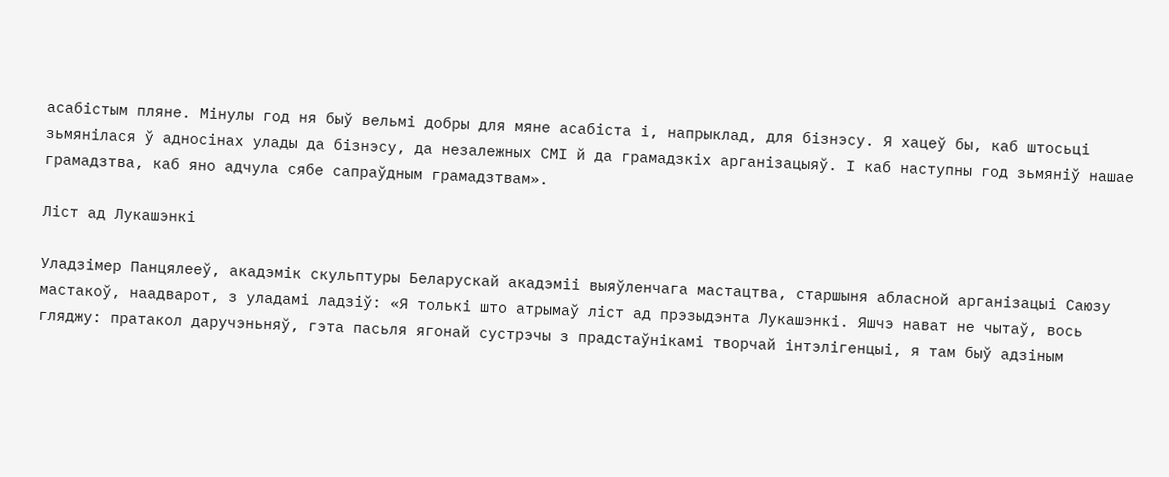асабістым пляне. Мінулы год ня быў вельмі добры для мяне асабіста і, напрыклад, для бізнэсу. Я хацеў бы, каб штосьці зьмянілася ў адносінах улады да бізнэсу, да незалежных СМІ й да грамадзкіх арганізацыяў. І каб наступны год зьмяніў нашае грамадзтва, каб яно адчула сябе сапраўдным грамадзтвам».

Ліст ад Лукашэнкі

Уладзімер Панцялееў, акадэмік скульптуры Беларускай акадэміі выяўленчага мастацтва, старшыня абласной арганізацыі Саюзу мастакоў, наадварот, з уладамі ладзіў: «Я толькі што атрымаў ліст ад прэзыдэнта Лукашэнкі. Яшчэ нават не чытаў, вось гляджу: пратакол даручэньняў, гэта пасьля ягонай сустрэчы з прадстаўнікамі творчай інтэлігенцыі, я там быў адзіным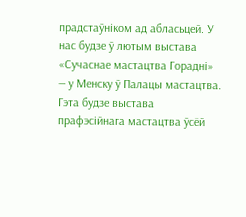прадстаўніком ад абласьцей. У нас будзе ў лютым выстава «Сучаснае мастацтва Горадні» — у Менску ў Палацы мастацтва. Гэта будзе выстава прафэсійнага мастацтва ўсёй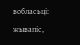вобласьці: жывапіс,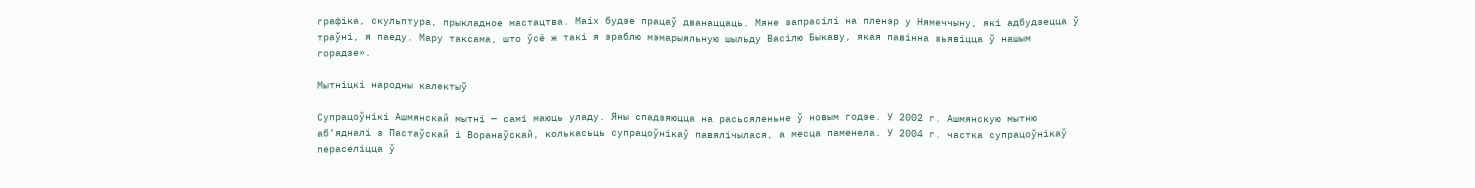графіка, скульптура, прыкладное мастацтва. Маіх будзе працаў дванаццаць. Мяне запрасілі на пленэр у Нямеччыну, які адбудзецца ў траўні, я паеду. Мару таксама, што ўсё ж такі я зраблю мэмарыяльную шыльду Васілю Быкаву, якая павінна зьявіцца ў нашым горадзе».

Мытніцкі народны калектыў

Супрацоўнікі Ашмянскай мытні — самі маюць уладу. Яны спадзяюцца на расьсяленьне ў новым годзе. У 2002 г. Ашмянскую мытню аб’ядналі з Пастаўскай і Воранаўскай, колькасьць супрацоўнікаў павялічылася, а месца паменела. У 2004 г. частка супрацоўнікаў пераселіцца ў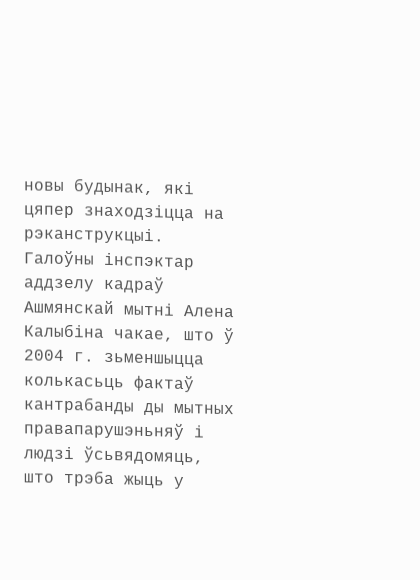новы будынак, які цяпер знаходзіцца на рэканструкцыі. Галоўны інспэктар аддзелу кадраў Ашмянскай мытні Алена Калыбіна чакае, што ў 2004 г. зьменшыцца колькасьць фактаў кантрабанды ды мытных правапарушэньняў і людзі ўсьвядомяць, што трэба жыць у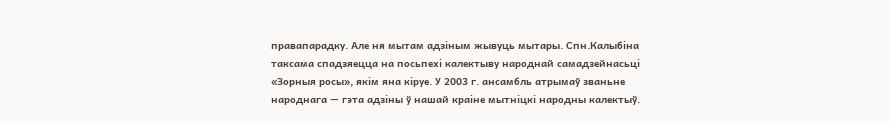правапарадку. Але ня мытам адзіным жывуць мытары. Спн.Калыбіна таксама спадзяецца на посьпехі калектыву народнай самадзейнасьці «Зорныя росы», якім яна кіруе. У 2003 г. ансамбль атрымаў званьне народнага — гэта адзіны ў нашай краіне мытніцкі народны калектыў.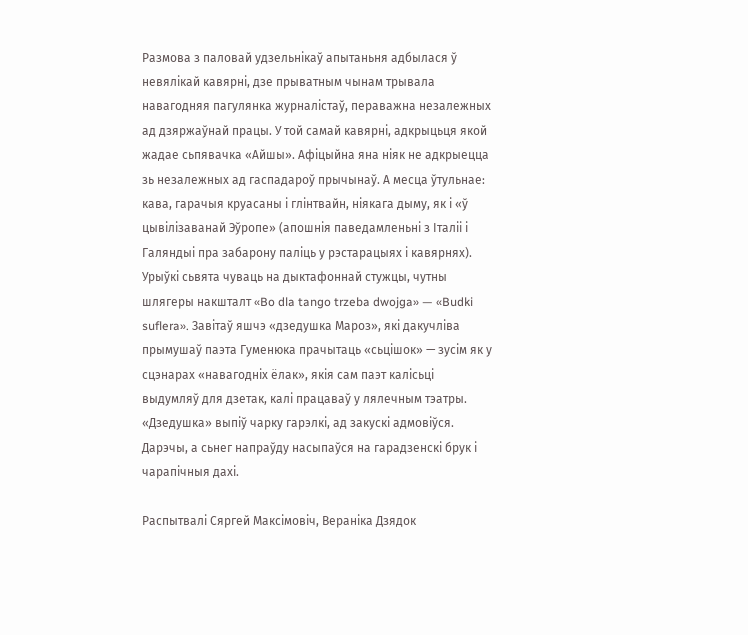Размова з паловай удзельнікаў апытаньня адбылася ў невялікай кавярні, дзе прыватным чынам трывала навагодняя пагулянка журналістаў, пераважна незалежных ад дзяржаўнай працы. У той самай кавярні, адкрыцьця якой жадае сьпявачка «Айшы». Афіцыйна яна ніяк не адкрыецца зь незалежных ад гаспадароў прычынаў. А месца ўтульнае: кава, гарачыя круасаны і глінтвайн, ніякага дыму, як і «ў цывілізаванай Эўропе» (апошнія паведамленьні з Італіі і Галяндыі пра забарону паліць у рэстарацыях і кавярнях). Урыўкі сьвята чуваць на дыктафоннай стужцы, чутны шлягеры накшталт «Bo dla tango trzeba dwojga» — «Budki suflera». Завітаў яшчэ «дзедушка Мароз», які дакучліва прымушаў паэта Гуменюка прачытаць «сьцішок» — зусім як у сцэнарах «навагодніх ёлак», якія сам паэт калісьці выдумляў для дзетак, калі працаваў у лялечным тэатры. «Дзедушка» выпіў чарку гарэлкі, ад закускі адмовіўся. Дарэчы, а сьнег напраўду насыпаўся на гарадзенскі брук і чарапічныя дахі.

Распытвалі Сяргей Максімовіч, Вераніка Дзядок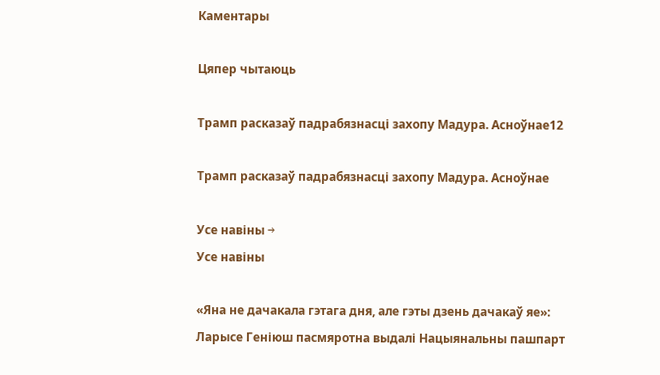Каментары

Цяпер чытаюць

Трамп расказаў падрабязнасці захопу Мадура. Асноўнае12

Трамп расказаў падрабязнасці захопу Мадура. Асноўнае

Усе навіны →
Усе навіны

«Яна не дачакала гэтага дня, але гэты дзень дачакаў яе»: Ларысе Геніюш пасмяротна выдалі Нацыянальны пашпарт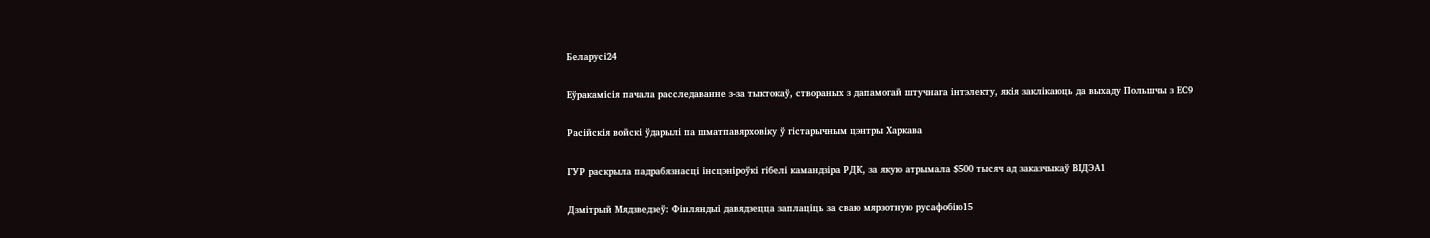Беларусі24

Еўракамісія пачала расследаванне з-за тыктокаў, створаных з дапамогай штучнага інтэлекту, якія заклікаюць да выхаду Польшчы з ЕС9

Расійскія войскі ўдарылі па шматпавярховіку ў гістарычным цэнтры Харкава

ГУР раскрыла падрабязнасці інсцэніроўкі гібелі камандзіра РДК, за якую атрымала $500 тысяч ад заказчыкаў ВІДЭА1

Дзмітрый Мядзведзеў: Фінляндыі давядзецца заплаціць за сваю мярзотную русафобію15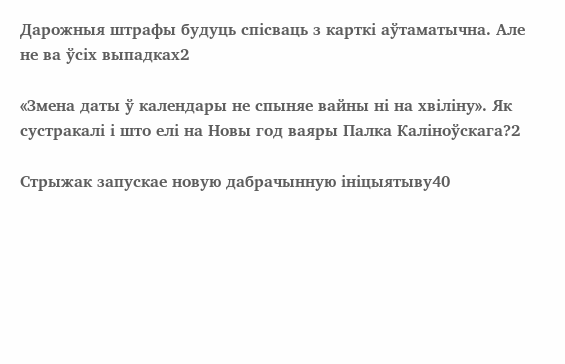Дарожныя штрафы будуць спісваць з карткі аўтаматычна. Але не ва ўсіх выпадках2

«Змена даты ў календары не спыняе вайны ні на хвіліну». Як сустракалі і што елі на Новы год ваяры Палка Каліноўскага?2

Стрыжак запускае новую дабрачынную ініцыятыву40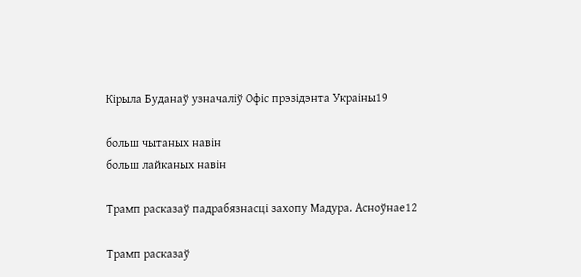Кірыла Буданаў узначаліў Офіс прэзідэнта Украіны19

больш чытаных навін
больш лайканых навін

Трамп расказаў падрабязнасці захопу Мадура. Асноўнае12

Трамп расказаў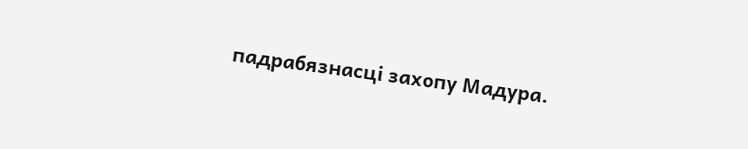падрабязнасці захопу Мадура.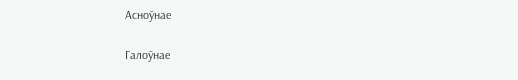Асноўнае

Галоўнае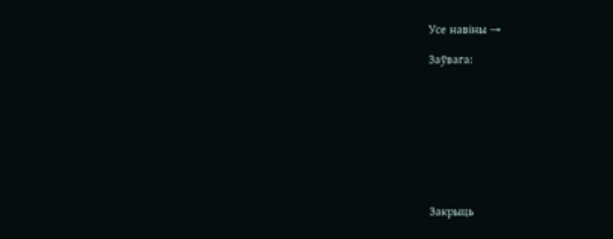Усе навіны →

Заўвага:









Закрыць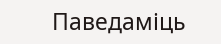Паведаміць